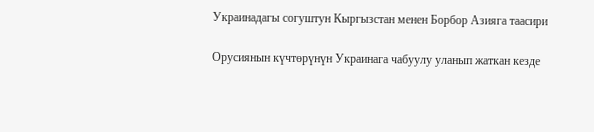Украинадагы согуштун Кыргызстан менен Борбор Азияга таасири

Орусиянын күчтөрүнүн Украинага чабуулу уланып жаткан кезде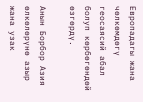Европадагы жана чөлкөмдөгү геосаясий абал болуп көрбөгөндөй өзгөрдү.

Анын Борбор Азия өлкөлөрүнө азыр жана узак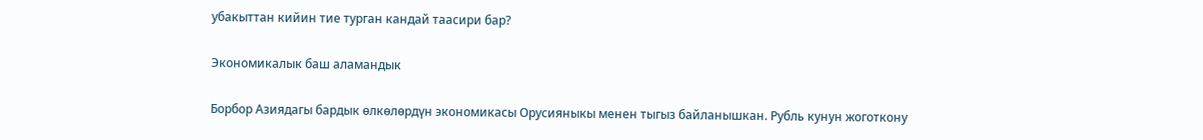убакыттан кийин тие турган кандай таасири бар?

Экономикалык баш аламандык

Борбор Азиядагы бардык өлкөлөрдүн экономикасы Орусияныкы менен тыгыз байланышкан. Рубль кунун жоготкону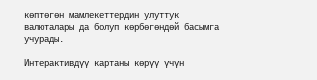көптөгөн мамлекеттердин улуттук валюталары да болуп көрбөгөндөй басымга учурады.

Интерактивдүү картаны көрүү үчүн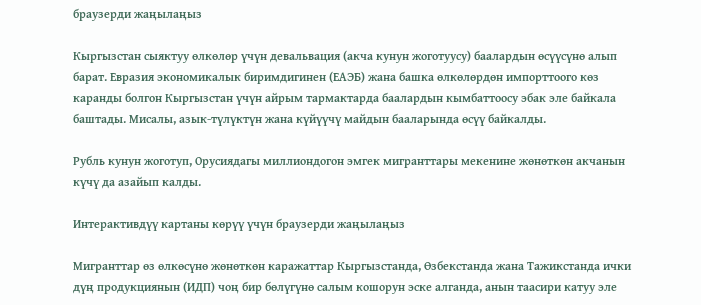браузерди жаңылаңыз

Кыргызстан сыяктуу өлкөлөр үчүн девальвация (акча кунун жоготуусу) баалардын өсүүсүнө алып барат. Евразия экономикалык биримдигинен (ЕАЭБ) жана башка өлкөлөрдөн импорттоого көз каранды болгон Кыргызстан үчүн айрым тармактарда баалардын кымбаттоосу эбак эле байкала баштады. Мисалы, азык-түлүктүн жана күйүүчү майдын бааларында өсүү байкалды.

Рубль кунун жоготуп, Орусиядагы миллиондогон эмгек мигранттары мекенине жөнөткөн акчанын күчү да азайып калды.

Интерактивдүү картаны көрүү үчүн браузерди жаңылаңыз

Мигранттар өз өлкөсүнө жөнөткөн каражаттар Кыргызстанда, Өзбекстанда жана Тажикстанда ички дүң продукциянын (ИДП) чоң бир бөлүгүнө салым кошорун эске алганда, анын таасири катуу эле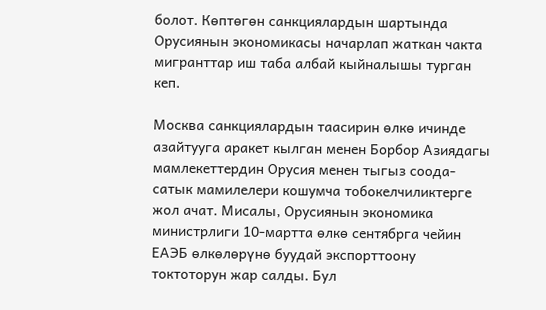болот. Көптөгөн санкциялардын шартында Орусиянын экономикасы начарлап жаткан чакта мигранттар иш таба албай кыйналышы турган кеп.

Москва санкциялардын таасирин өлкө ичинде азайтууга аракет кылган менен Борбор Азиядагы мамлекеттердин Орусия менен тыгыз соода-сатык мамилелери кошумча тобокелчиликтерге жол ачат. Мисалы, Орусиянын экономика министрлиги 10-мартта өлкө сентябрга чейин ЕАЭБ өлкөлөрүнө буудай экспорттоону токтоторун жар салды. Бул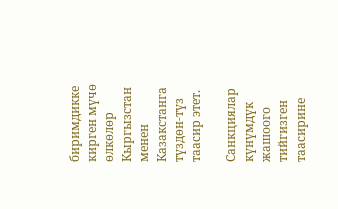биримдикке кирген мүчө өлкөлөр Кыргызстан менен Казакстанга түздөн-түз таасир этет.

Санкциялар күнүмдүк жашоого тийгизген таасирине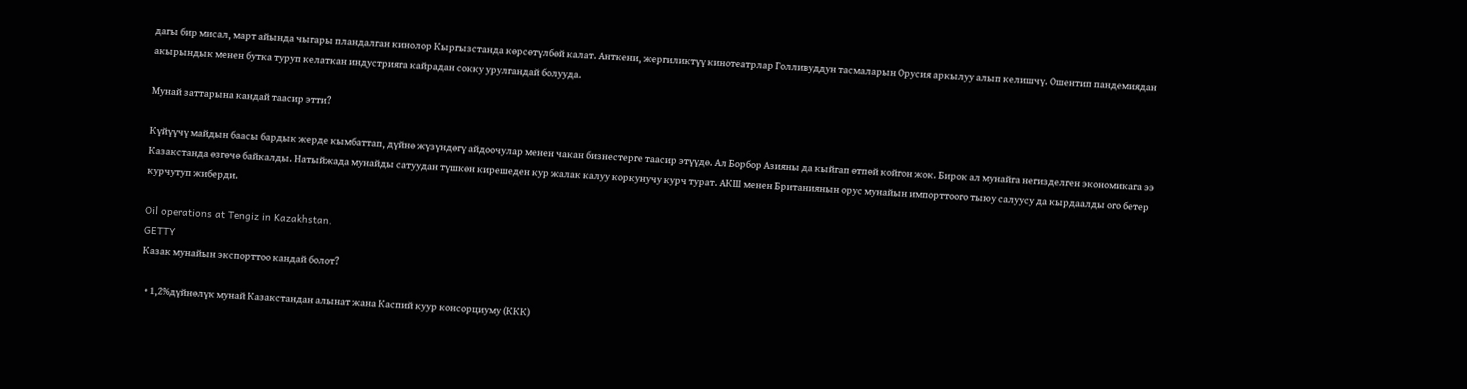дагы бир мисал, март айында чыгары пландалган кинолор Кыргызстанда көрсөтүлбөй калат. Анткени, жергиликтүү кинотеатрлар Голливуддун тасмаларын Орусия аркылуу алып келишчү. Ошентип пандемиядан акырындык менен бутка туруп келаткан индустрияга кайрадан сокку урулгандай болууда.

Мунай заттарына кандай таасир этти?

Күйүүчү майдын баасы бардык жерде кымбаттап, дүйнө жүзүндөгү айдоочулар менен чакан бизнестерге таасир этүүдө. Ал Борбор Азияны да кыйгап өтпөй койгон жок. Бирок ал мунайга негизделген экономикага ээ Казакстанда өзгөчө байкалды. Натыйжада мунайды сатуудан түшкөн кирешеден кур жалак калуу коркунучу курч турат. АКШ менен Британиянын орус мунайын импорттоого тыюу салуусу да кырдаалды ого бетер курчутуп жиберди.

Oil operations at Tengiz in Kazakhstan.
GETTY
Казак мунайын экспорттоо кандай болот?

  • 1,2%дүйнөлүк мунай Казакстандан алынат жана Каспий куур консорциуму (ККК)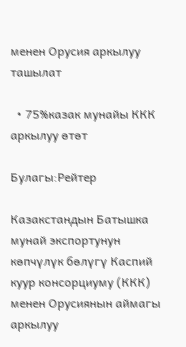менен Орусия аркылуу ташылат

  • 75%казак мунайы ККК аркылуу өтөт

Булагы:Рейтер

Казакстандын Батышка мунай экспортунун көпчүлүк бөлүгү Каспий куур консорциуму (ККК) менен Орусиянын аймагы аркылуу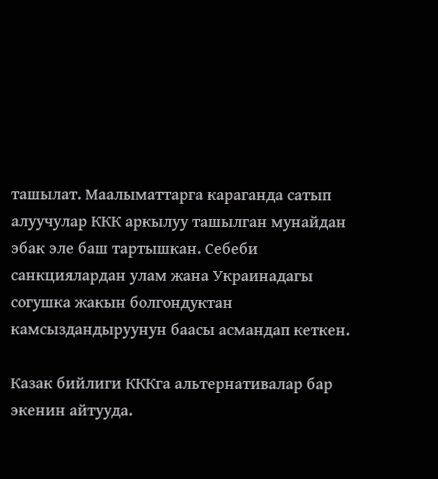ташылат. Маалыматтарга караганда сатып алуучулар ККК аркылуу ташылган мунайдан эбак эле баш тартышкан. Себеби санкциялардан улам жана Украинадагы согушка жакын болгондуктан камсыздандыруунун баасы асмандап кеткен.

Казак бийлиги КККга альтернативалар бар экенин айтууда.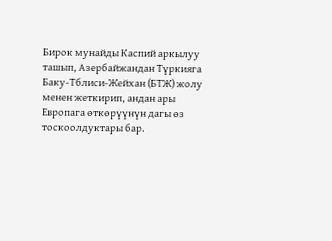Бирок мунайды Каспий аркылуу ташып, Азербайжандан Түркияга Баку-Тблиси-Жейхан (БТЖ) жолу менен жеткирип, андан ары Европага өткөрүүнүн дагы өз тоскоолдуктары бар.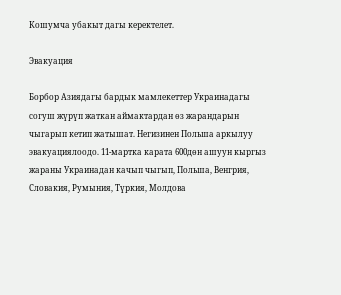Кошумча убакыт дагы керектелет.

Эвакуация

Борбор Азиядагы бардык мамлекеттер Украинадагы согуш жүрүп жаткан аймактардан өз жарандарын чыгарып кетип жатышат. Негизинен Польша аркылуу эвакуациялоодо. 11-мартка карата 600дөн ашуун кыргыз жараны Украинадан качып чыгып, Польша, Венгрия, Словакия, Румыния, Түркия, Молдова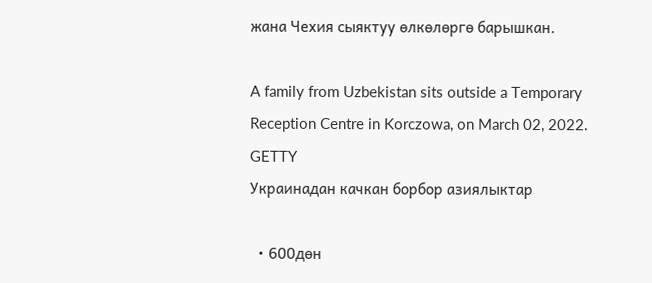жана Чехия сыяктуу өлкөлөргө барышкан.

A family from Uzbekistan sits outside a Temporary Reception Centre in Korczowa, on March 02, 2022.
GETTY
Украинадан качкан борбор азиялыктар

  • 600дөн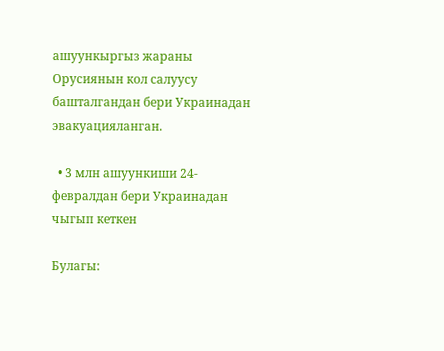ашуункыргыз жараны Орусиянын кол салуусу башталгандан бери Украинадан эвакуацияланган.

  • 3 млн ашуункиши 24-февралдан бери Украинадан чыгып кеткен

Булагы: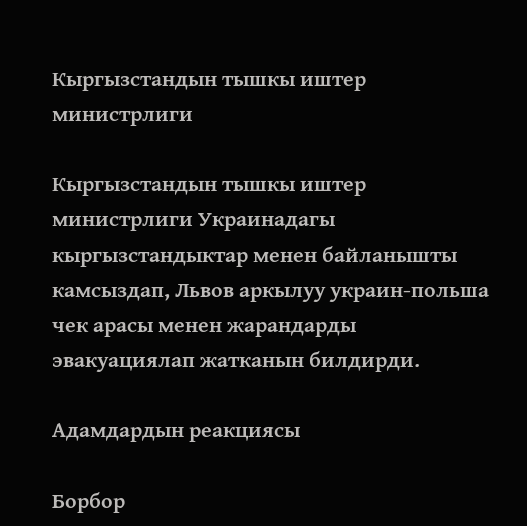Кыргызстандын тышкы иштер министрлиги

Кыргызстандын тышкы иштер министрлиги Украинадагы кыргызстандыктар менен байланышты камсыздап, Львов аркылуу украин-польша чек арасы менен жарандарды эвакуациялап жатканын билдирди.

Адамдардын реакциясы

Борбор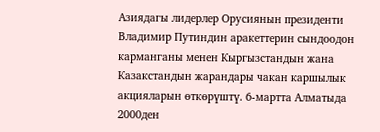Азиядагы лидерлер Орусиянын президенти Владимир Путиндин аракеттерин сындоодон карманганы менен Кыргызстандын жана Казакстандын жарандары чакан каршылык акцияларын өткөрүштү. 6-мартта Алматыда 2000ден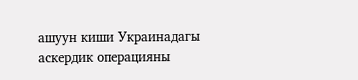ашуун киши Украинадагы аскердик операцияны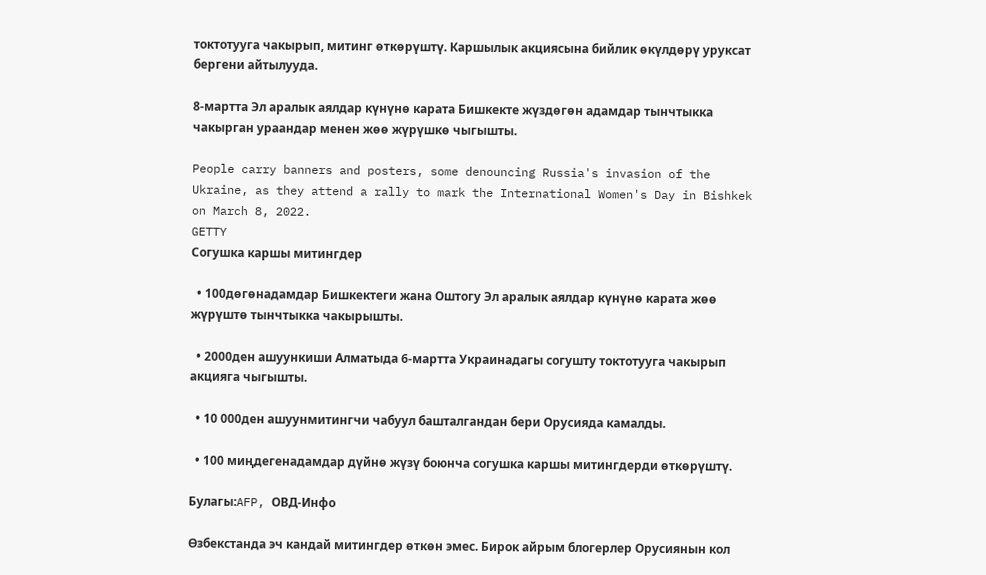токтотууга чакырып, митинг өткөрүштү. Каршылык акциясына бийлик өкүлдөрү уруксат бергени айтылууда.

8-мартта Эл аралык аялдар күнүнө карата Бишкекте жүздөгөн адамдар тынчтыкка чакырган ураандар менен жөө жүрүшкө чыгышты.

People carry banners and posters, some denouncing Russia's invasion of the Ukraine, as they attend a rally to mark the International Women's Day in Bishkek on March 8, 2022.
GETTY
Согушка каршы митингдер

  • 100дөгөнадамдар Бишкектеги жана Оштогу Эл аралык аялдар күнүнө карата жөө жүрүштө тынчтыкка чакырышты.

  • 2000ден ашуункиши Алматыда 6-мартта Украинадагы согушту токтотууга чакырып акцияга чыгышты.

  • 10 000ден ашуунмитингчи чабуул башталгандан бери Орусияда камалды.

  • 100 миңдегенадамдар дүйнө жүзү боюнча согушка каршы митингдерди өткөрүштү.

Булагы:AFP, ОВД-Инфо

Өзбекстанда эч кандай митингдер өткөн эмес. Бирок айрым блогерлер Орусиянын кол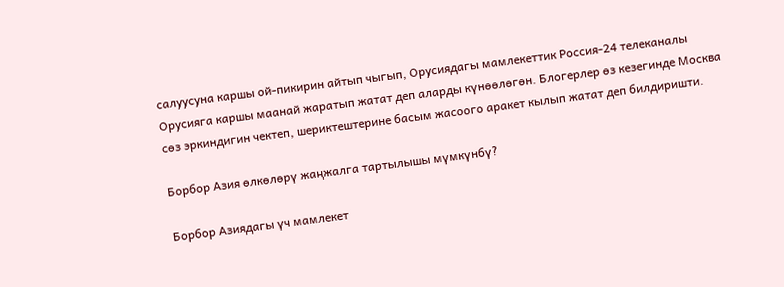салуусуна каршы ой-пикирин айтып чыгып, Орусиядагы мамлекеттик Россия-24 телеканалы Орусияга каршы маанай жаратып жатат деп аларды күнөөлөгөн. Блогерлер өз кезегинде Москва сөз эркиндигин чектеп, шериктештерине басым жасоого аракет кылып жатат деп билдиришти.

Борбор Азия өлкөлөрү жаңжалга тартылышы мүмкүнбү?

Борбор Азиядагы үч мамлекет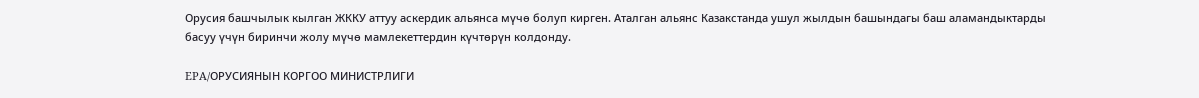Орусия башчылык кылган ЖККУ аттуу аскердик альянса мүчө болуп кирген. Аталган альянс Казакстанда ушул жылдын башындагы баш аламандыктарды басуу үчүн биринчи жолу мүчө мамлекеттердин күчтөрүн колдонду.

EPA/ОРУСИЯНЫН КОРГОО МИНИСТРЛИГИ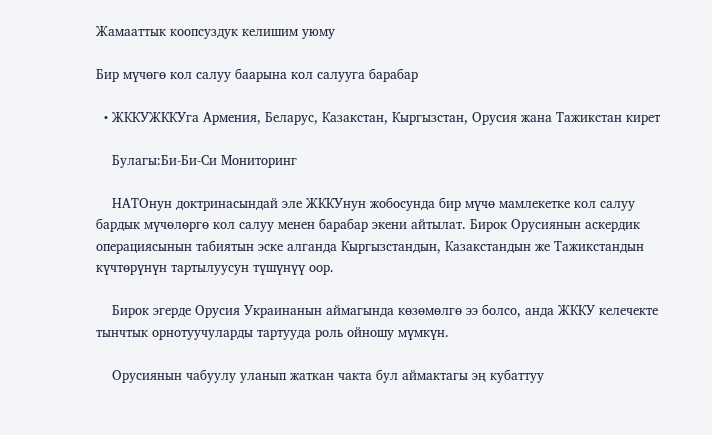Жамааттык коопсуздук келишим уюму

Бир мүчөгө кол салуу баарына кол салууга барабар

  • ЖККУЖККУга Армения, Беларус, Казакстан, Кыргызстан, Орусия жана Тажикстан кирет

    Булагы:Би-Би-Си Мониторинг

    НАТОнун доктринасындай эле ЖККУнун жобосунда бир мүчө мамлекетке кол салуу бардык мүчөлөргө кол салуу менен барабар экени айтылат. Бирок Орусиянын аскердик операциясынын табиятын эске алганда Кыргызстандын, Казакстандын же Тажикстандын күчтөрүнүн тартылуусун түшүнүү оор.

    Бирок эгерде Орусия Украинанын аймагында көзөмөлгө ээ болсо, анда ЖККУ келечекте тынчтык орнотуучуларды тартууда роль ойношу мүмкүн.

    Орусиянын чабуулу уланып жаткан чакта бул аймактагы эң кубаттуу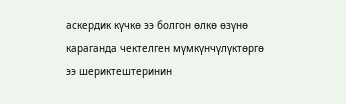аскердик күчкө ээ болгон өлкө өзүнө караганда чектелген мүмкүнчүлүктөргө ээ шериктештеринин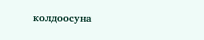колдоосуна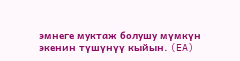эмнеге муктаж болушу мүмкүн экенин түшүнүү кыйын. (EA)